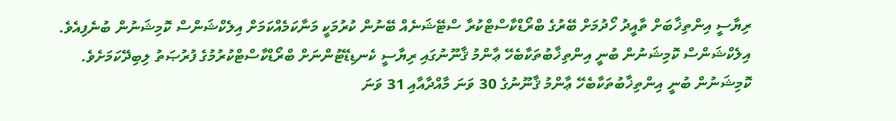ރިޔާސީ އިންތިޚާބަށް ތާއީދު ހޯދުމަށް ބޭރުގެ ބްރޯޑްކާސްޓްކުރާ ސްޓޭޝަނެއް ބޭނުން ކުރުމަކީ މަނާކަމެއްކަމަށް އިލެކްޝަންސް ކޮމިޝަނުން ބުނެފިއެވެ.
އިލެކްޝަންސް ކޮމިޝަނުން ބުނީ އިންތިޚާބުތަކާބެހޭ ޢާންމު ޤާނޫނުގައި ރިޔާސީ ކެނޑިޑޭޓުންނަށް ބްރޯޑްކާސްޓްކުރުމުގެ ފުރުޞަތު ލިބިދޭކަމަށެވެ.
ކޮމިޝަނުން ބުނީ އިންތިޚާބުތަކާބެހޭ ޢާންމު ޤާނޫނުގެ 30 ވަނަ މާއްދާއާއި 31 ވަނަ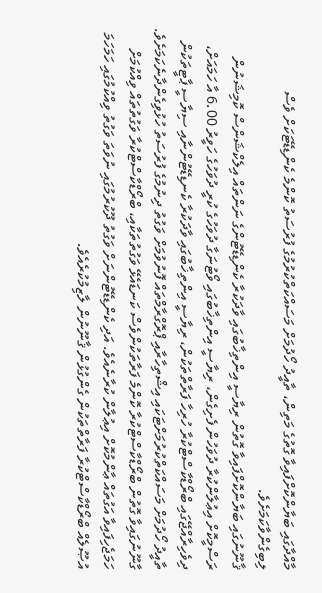މާއްދާގައި ބަޔާންކޮށްފައިވާ ގޮތުގެ މަތިން، ތާއީދު ހޯދުމަށް މަސައްކަތްކުރުމުގެ ފުރުސަތު ކޮންމެ ކެންޑިޑޭޓަކަށް ވެސް ލިބިގެންވާކަމަށެވެ.
ޤާނޫނުގައި ބަޔާންކޮށްފައިވާ ގޮތުން ރިޔާސީ އިންތިޚާބުގައި ވާދަކުރާ ކެންޑިޑޭޓުންގެ ނަންތައް އިލެކްޝަންސް ކޮމިޝަނުން ރަސްމީކޮށް އިޢުލާންކުރާ ދުވަހުން ފެށިގެން، ރިޔާސީ އިންތިޚާބުގައި ވޯޓުނަގާ ދުވަހުގެ ކުރީ ދުވަހުގެ ހަވީރު 6.00 އާ ހަމައަށް، ދިވެހިރާއްޖޭގައި ބްރޯޑްކާސްޓްކުރާ ހުރިހާ ފަރާތްތަކުން، ރިޔާސީ އިންތިޚާބުގައި ވާދަކުރާ ކެނޑިޑޭޓުންނާއި ސިޔާސީ ޕާޓީތަކުން ތާއީދު ހޯދުމަށް މަސައްކަތްކުރުމަށްޓަކައި އިޝްތިހާރާއި ޕްރޮގްރާމްތައް ފޮނުވުމަށް ވަގުތު ދިނުމުގެ ފުރުސަތު ހުޅުވިގެންދާނެކަމަށެވެ.
ގާނޫނުގައިވާ ގޮތުން ބްރޯޑްކާސްޓްކުރާ ކޮންމެ ފަރާތަކުންވެސް ކަނޑައެޅޭ ވަގުތުތަކާއި، ބްރޯޑްކާސްޓްކުރާ ވަގުތުތައް ވިއްކުމަށް ހަމަޖެހިފައިވާ އަގުތައް ޢާންމުކޮށް އިޢުލާން ކުރާނެއެވެ. އަދި ކެންޑިޑޭޓުންނަށް ވަގުތު ދޫކުރުމުގައި ނުވަތަ ވަގުތު ވިއްކުމުގައި ހަމަހަމަ އުޞޫލެއް ބްރޯޑްކާސްޓްކުރާ ފަރާތްތަކުން ގެންގުޅުން ޤާނޫނުން ލާޒިމުކުރެއެވެ.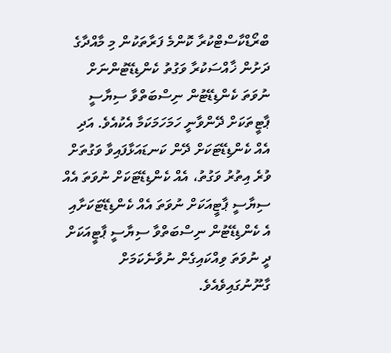ބްރޯޑްކާސްޓްކުރާ ކޮންމެ ފަރާތަކުން މި މާއްދާގެ ދަށުން ޚާއްސަކުރާ ވަގުތު ކެންޑިޑޭޓުންނަށް ނުވަތަ ކެންޑިޑޭޓުން ނިސްބަތްވާ ސިޔާސީ ޕާޓީތަކަށް ދޭންވާނީ ހަމަހަމަކަމާ އެކުއެވެ. އަދި އެއް ކެންޑިޑޭޓަކަށް ދޭން ކަނޑައަޅާފައިވާ ވަގުތަށް ވުރެ އިތުރު ވަގުތު، އެއް ކެންޑިޑޭޓަކަށް ނުވަތަ އެއް ސިޔާސީ ޕާޓީއަކަށް ނުވަތަ އެއް ކެންޑިޑޭޓަކަށާއި އެ ކެންޑިޑޭޓުން ނިސްބަތްވާ ސިޔާސީ ޕާޓީއަކަށް ދީ ނުވަތަ ވިއްކައިގެން ނުވާނެކަމަށް ގާނޫނުގައިވެއެވެ.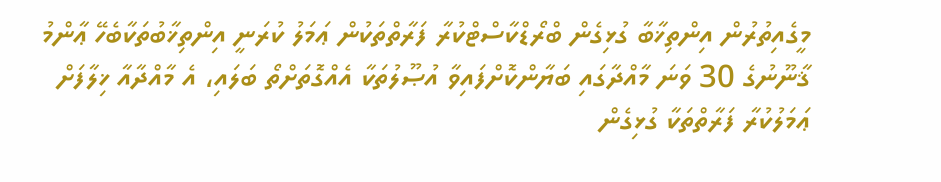މީގެއިތުރުން އިންތިޚާބާ ގުޅިގެން ބްރޯޑްކާސްޓްކުރާ ފަރާތްތަކުން ޢަމަލު ކުރަނީ އިންތިޚާބުތަކާބެހޭ ޢާންމު ޤާނޫނުގެ 30 ވަނަ މާއްދާގައި ބަޔާންކޮށްފައިވާ އުޞޫލުތަކާ އެއްގޮތަށްތޯ ބަލައި، އެ މާއްދާއާ ޚިލާފަށް ޢަމަލުކުރާ ފަރާތްތަކާ ގުޅިގެން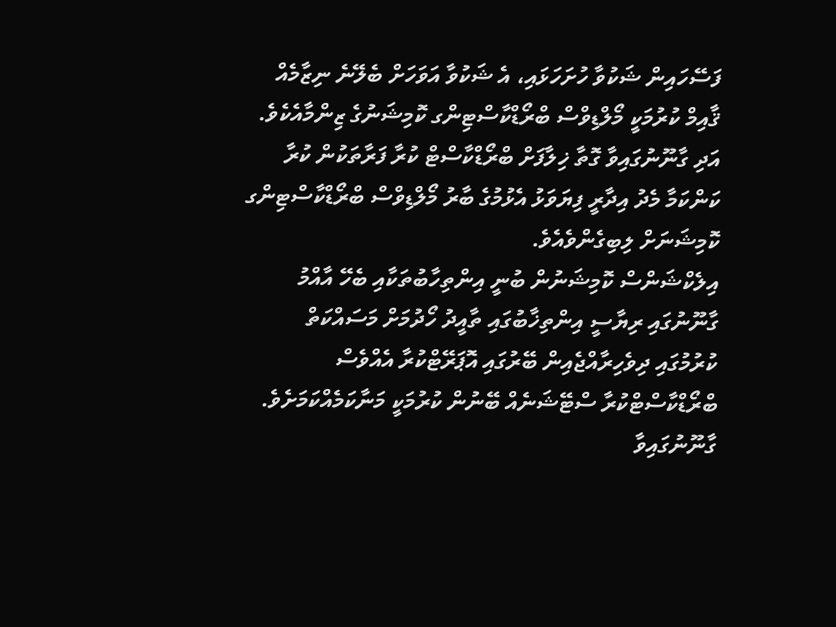ފަސޭހައިން ޝަކުވާ ހުށަހަޅައި، އެ ޝަކުވާ އަވަހަށް ބެލޭނެ ނިޒާމެއް ޤާއިމް ކުރުމަކީ މޯލްޑިވްސް ބްރޯޑްކާސްޓިންގ ކޮމިޝަނުގެ ޒިންމާއެކެވެ. އަދި ގާނޫނުގައިވާ ގޮތާ ޚިލާފަށް ބްރޯޑްކާސްޓް ކުރާ ފަރާތަކުން ކުރާ ކަންކަމާ މެދު އިދާރީ ފިޔަވަޅު އެޅުމުގެ ބާރު މޯލްޑިވްސް ބްރޯޑްކާސްޓިންގ ކޮމިޝަނަށް ލިބިގެންވެއެވެ.
އިލެކްޝަންސް ކޮމިޝަނުން ބުނީ އިންތިހާބުތަކާއި ބެހޭ އާއްމު ގާނޫނުގައި ރިޔާސީ އިންތިޚާބުގައި ތާއީދު ހޯދުމަށް މަސައްކަތް ކުރުމުގައި ދިވެހިރާއްޖެއިން ބޭރުގައި އޮޕަރޭޓްކުރާ އެއްވެސް ބްރޯޑްކާސްޓްކުރާ ސްޓޭޝަނެއް ބޭނުން ކުރުމަކީ މަނާކަމެއްކަމަށެވެ.
ގާނޫނުގައިވާ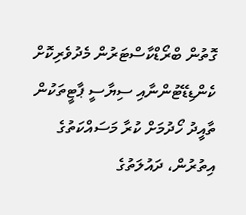ގޮތުން ބްރޯޑްކާސްޓަރުން މެދުވެރިކޮށް ކެންޑިޑޭޓުންނާއި ސިޔާސީ ޕާޓީތަކުން ތާއީދު ހޯދުމަށް ކުރާ މަސައްކަތުގެ އިތުރުން، ދައުލަތުގެ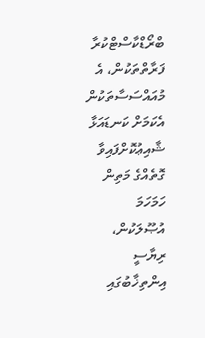ބްރޯޑްކާސްޓްކުރާ ފަރާތްތަކުން، އެ މުއައްސަސާތަކުން އެކަމަށް ކަނޑައަޅާ ޝާއިޢުކޮށްފައިވާ ގޮތެއްގެ މަތިން ހަމަހަމަ އުޞޫލަކުން، ރިޔާސީ އިންތިޚާބުގައި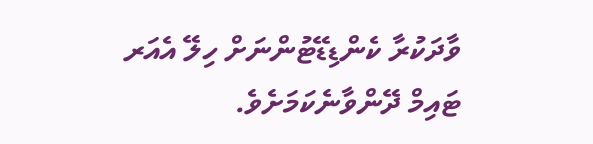ވާދަކުރާ ކެންޑިޑޭޓުންނަށް ހިލޭ އެއަރ ޓައިމް ދޭންވާނެކަމަށެވެ.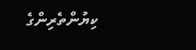ކިޔުންތެރިންގެ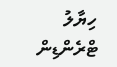ހިޔާލު
ޓްރެންޑިން